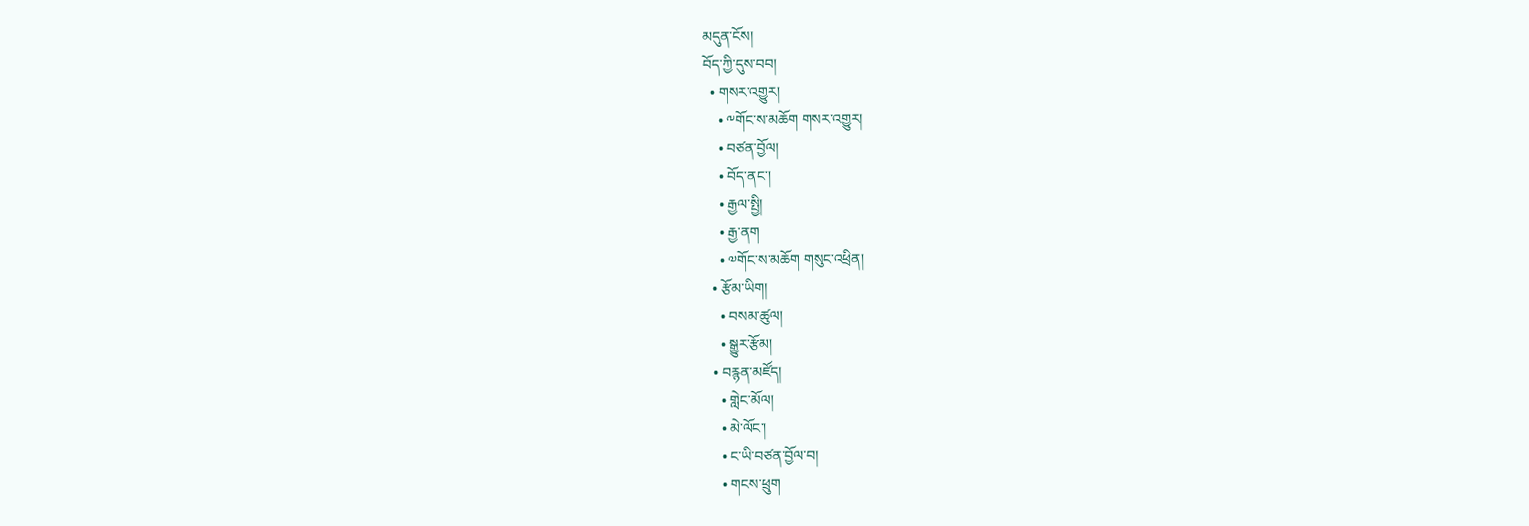མདུན་ངོས།
བོད་ཀྱི་དུས་བབ།
  • གསར་འགྱུར།
    • ༸གོང་ས་མཆོག གསར་འགྱུར།
    • བཙན་བྱོལ།
    • བོད་ནང་།
    • རྒྱལ་སྤྱི།
    • རྒྱ་ནག
    • ༧གོང་ས་མཆོག གསུང་འཕྲིན།
  • རྩོམ་ཡིག།
    • བསམ་ཚུལ།
    • སྒྱུར་རྩོམ།
  • བརྙན་མཛོད།
    • གླེང་མོལ།
    • མེ་ལོང་།
    • ང་ཡི་བཙན་བྱོལ་བ།
    • གངས་ཕྲུག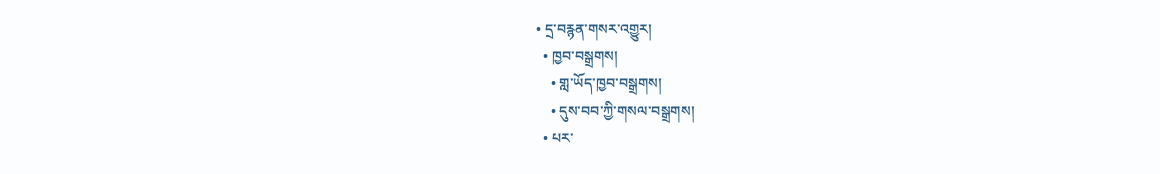• དྲ་བརྙན་གསར་འགྱུར།
  • ཁྱབ་བསྒྲགས།
    • གླ་ཡོད་ཁྱབ་བསྒྲགས།
    • དུས་བབ་ཀྱི་གསལ་བསྒྲགས།
  • པར་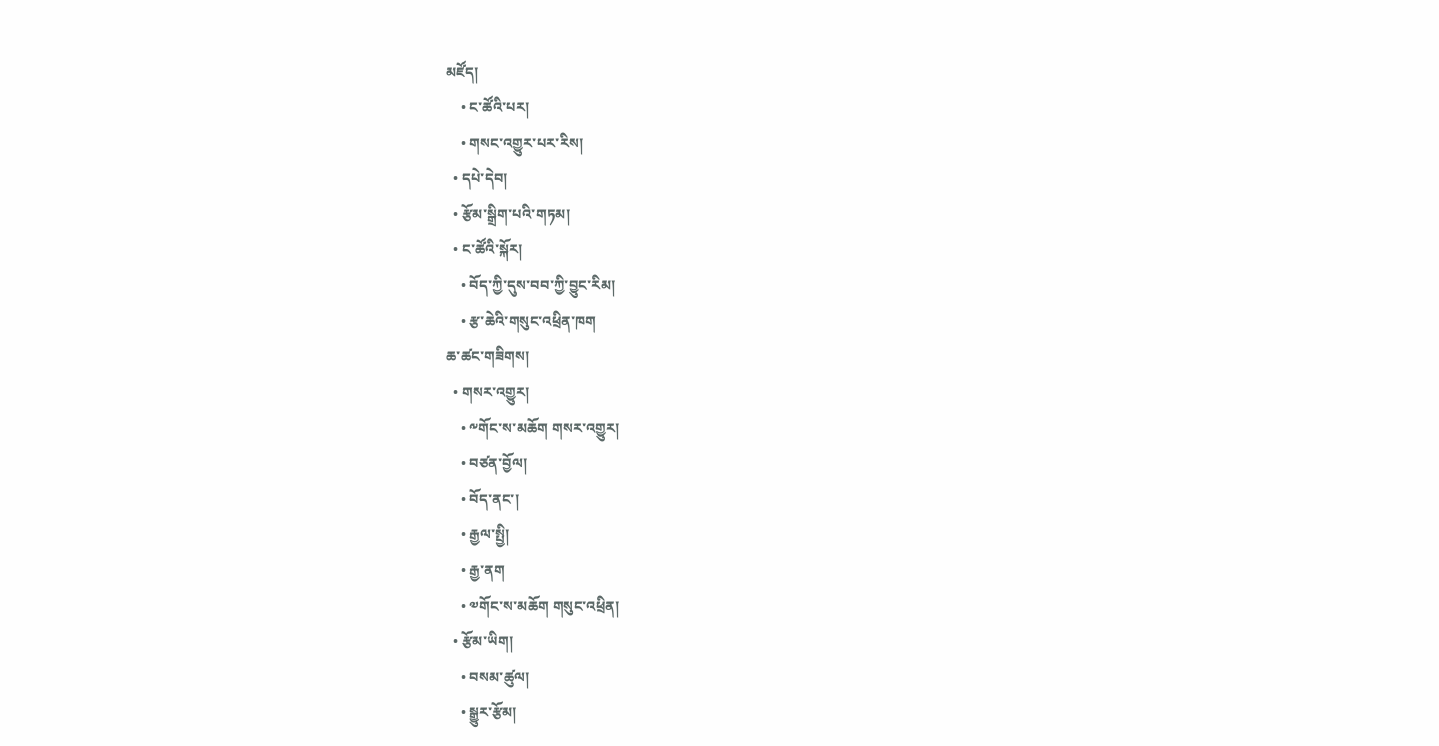མཛོད།
    • ང་ཚོའི་པར།
    • གསང་འགྱུར་པར་རིས།
  • དཔེ་དེབ།
  • རྩོམ་སྒྲིག་པའི་གཏམ།
  • ང་ཚོའི་སྐོར།
    • བོད་ཀྱི་དུས་བབ་ཀྱི་བྱུང་རིམ།
    • རྩ་ཆེའི་གསུང་འཕྲིན་ཁག
ཆ་ཚང་གཟིགས།
  • གསར་འགྱུར།
    • ༸གོང་ས་མཆོག གསར་འགྱུར།
    • བཙན་བྱོལ།
    • བོད་ནང་།
    • རྒྱལ་སྤྱི།
    • རྒྱ་ནག
    • ༧གོང་ས་མཆོག གསུང་འཕྲིན།
  • རྩོམ་ཡིག།
    • བསམ་ཚུལ།
    • སྒྱུར་རྩོམ།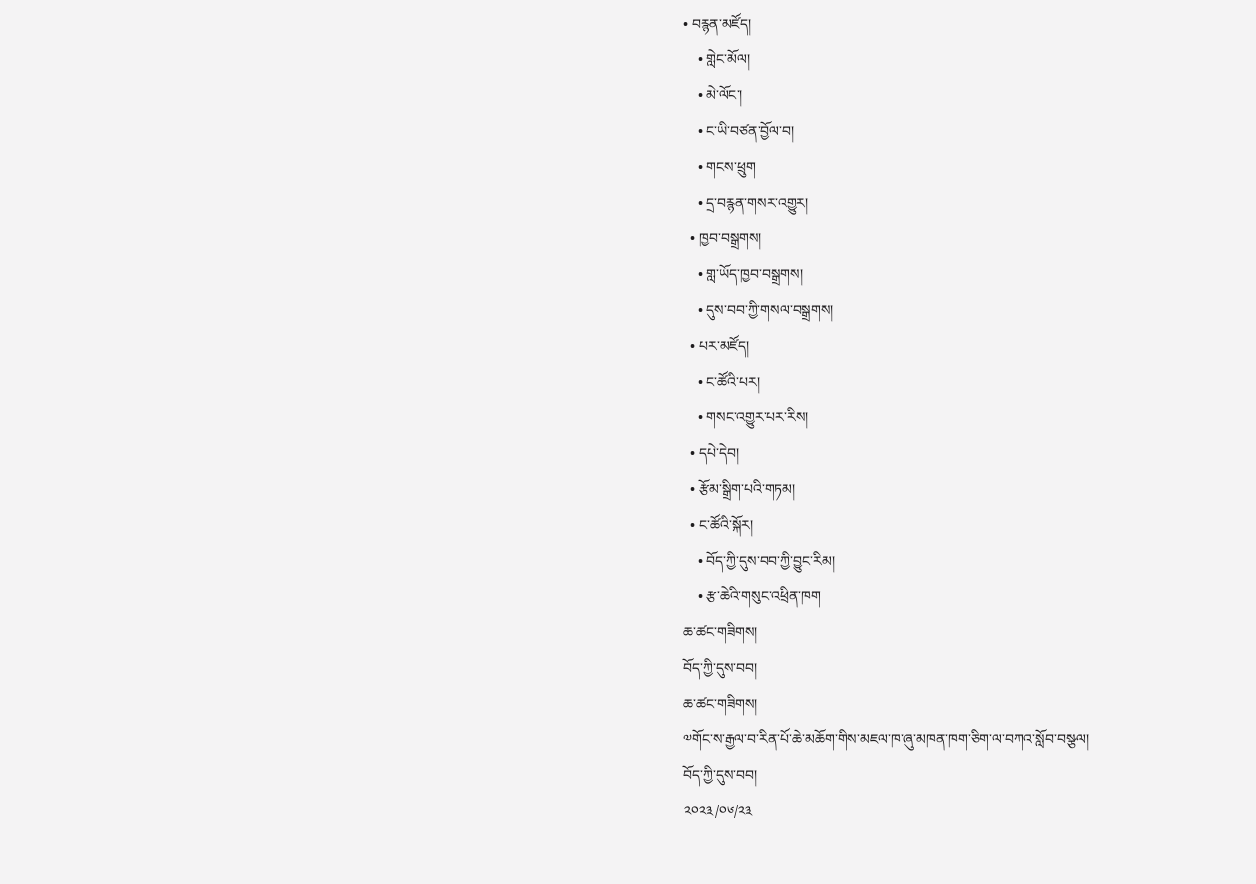• བརྙན་མཛོད།
    • གླེང་མོལ།
    • མེ་ལོང་།
    • ང་ཡི་བཙན་བྱོལ་བ།
    • གངས་ཕྲུག
    • དྲ་བརྙན་གསར་འགྱུར།
  • ཁྱབ་བསྒྲགས།
    • གླ་ཡོད་ཁྱབ་བསྒྲགས།
    • དུས་བབ་ཀྱི་གསལ་བསྒྲགས།
  • པར་མཛོད།
    • ང་ཚོའི་པར།
    • གསང་འགྱུར་པར་རིས།
  • དཔེ་དེབ།
  • རྩོམ་སྒྲིག་པའི་གཏམ།
  • ང་ཚོའི་སྐོར།
    • བོད་ཀྱི་དུས་བབ་ཀྱི་བྱུང་རིམ།
    • རྩ་ཆེའི་གསུང་འཕྲིན་ཁག
ཆ་ཚང་གཟིགས།
བོད་ཀྱི་དུས་བབ།
ཆ་ཚང་གཟིགས།
༧གོང་ས་རྒྱལ་བ་རིན་པོ་ཆེ་མཆོག་གིས་མཇལ་ཁ་ཞུ་མཁན་ཁག་ཅིག་ལ་བཀའ་སློབ་བསྩལ།
བོད་ཀྱི་དུས་བབ།
༢༠༢༣/༠༦/༢༣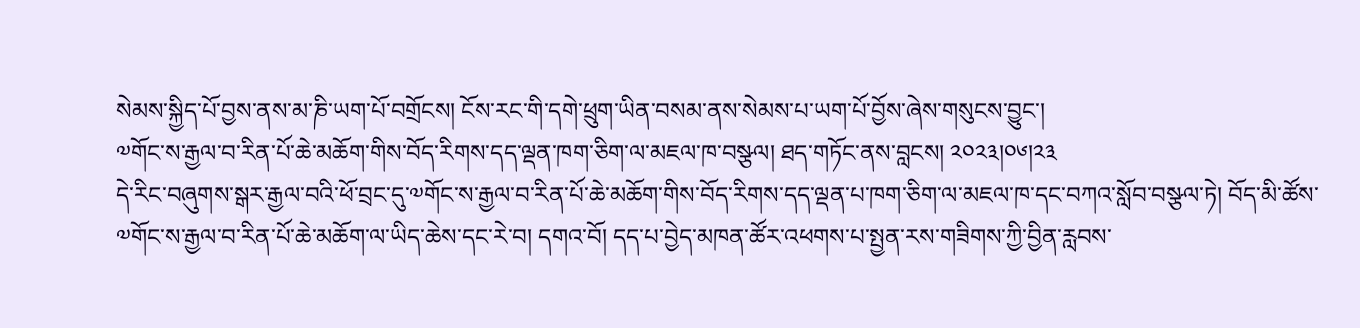སེམས་སྐྱིད་པོ་བྱས་ནས་མ་ཎི་ཡག་པོ་བགྲོངས། ངོས་རང་གི་དགེ་ཕྲུག་ཡིན་བསམ་ནས་སེམས་པ་ཡག་པོ་བྱོས་ཞེས་གསུངས་བྱུང་།
༧གོང་ས་རྒྱལ་བ་རིན་པོ་ཆེ་མཆོག་གིས་བོད་རིགས་དད་ལྡན་ཁག་ཅིག་ལ་མཇལ་ཁ་བསྩལ། ཐད་གཏོང་ནས་བླངས། ༢༠༢༣།༠༦།༢༣
དེ་རིང་བཞུགས་སྒར་རྒྱལ་བའི་ཕོ་བྲང་དུ་༧གོང་ས་རྒྱལ་བ་རིན་པོ་ཆེ་མཆོག་གིས་བོད་རིགས་དད་ལྡན་པ་ཁག་ཅིག་ལ་མཇལ་ཁ་དང་བཀའ་སློབ་བསྩལ་ཏེ། བོད་མི་ཚོས་༧གོང་ས་རྒྱལ་བ་རིན་པོ་ཆེ་མཆོག་ལ་ཡིད་ཆེས་དང་རེ་བ། དགའ་བོ། དད་པ་བྱེད་མཁན་ཚོར་འཕགས་པ་སྤྱན་རས་གཟིགས་ཀྱི་བྱིན་རླབས་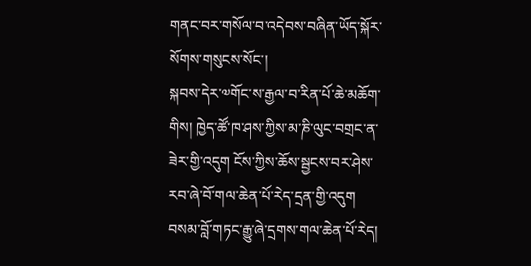གནང་བར་གསོལ་བ་འདེབས་བཞིན་ཡོད་སྐོར་སོགས་གསུངས་སོང་།
སྐབས་དེར་༧གོང་ས་རྒྱལ་བ་རིན་པོ་ཆེ་མཆོག་གིས། ཁྱེད་ཚོ་ཁ་ཤས་ཀྱིས་མ་ཎི་ལུང་བགྲང་ན་ཟེར་གྱི་འདུག ངོས་ཀྱིས་ཆོས་སྦྱངས་བར་ཤེས་རབ་ཞེ་བོ་གལ་ཆེན་པོ་རེད་དྲན་གྱི་འདུག  བསམ་བློ་གཏང་རྒྱུ་ཞེ་དྲགས་གལ་ཆེན་པོ་རེད།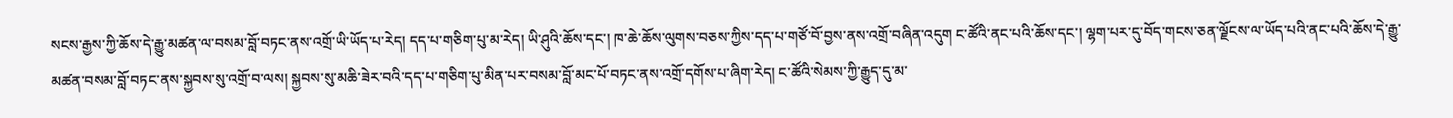སངས་རྒྱས་ཀྱི་ཆོས་དེ་རྒྱུ་མཚན་ལ་བསམ་བློ་བཏང་ནས་འགྲོ་ཡི་ཡོད་པ་རེད། དད་པ་གཅིག་པུ་མ་རེད། ཡི་ཤུའི་ཆོས་དང་། ཁ་ཆེ་ཆོས་ལུགས་བཅས་ཀྱིས་དད་པ་གཙོ་བོ་བྱས་ནས་འགྲོ་བཞིན་འདུག ང་ཚོའི་ནང་པའི་ཆོས་དང་། ལྷག་པར་དུ་བོད་གངས་ཅན་ལྗོངས་ལ་ཡོད་པའི་ནང་པའི་ཆོས་དེ་རྒྱུ་མཚན་བསམ་བློ་བཏང་ནས་སྐྱབས་སུ་འགྲོ་བ་ལས། སྐྱབས་སུ་མཆི་ཟེར་བའི་དད་པ་གཅིག་པུ་མིན་པར་བསམ་བློ་མང་པོ་བཏང་ནས་འགྲོ་དགོས་པ་ཞིག་རེད། ང་ཚོའི་སེམས་ཀྱི་རྒྱུད་དུ་མ་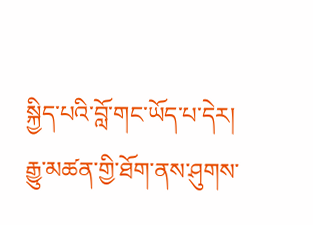སྐྱིད་པའི་བློ་གང་ཡོད་པ་དེར། རྒྱུ་མཚན་གྱི་ཐོག་ནས་ཤུགས་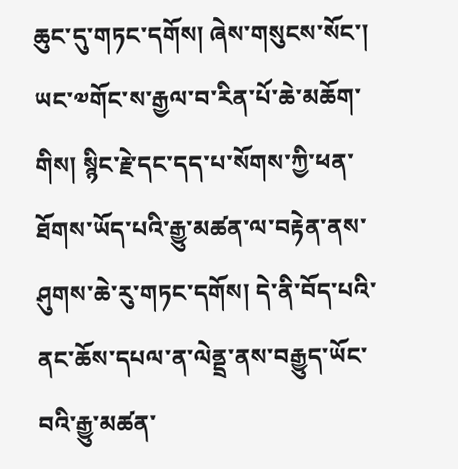ཆུང་དུ་གཏང་དགོས། ཞེས་གསུངས་སོང་།
ཡང་༧གོང་ས་རྒྱལ་བ་རིན་པོ་ཆེ་མཆོག་གིས། སྙིང་རྗེ་དང་དད་པ་སོགས་ཀྱི་ཕན་ཐོགས་ཡོད་པའི་རྒྱུ་མཚན་ལ་བརྟེན་ནས་ཤུགས་ཆེ་རུ་གཏང་དགོས། དེ་ནི་བོད་པའི་ནང་ཆོས་དཔལ་ན་ལེནྡྲ་ནས་བརྒྱུད་ཡོང་བའི་རྒྱུ་མཚན་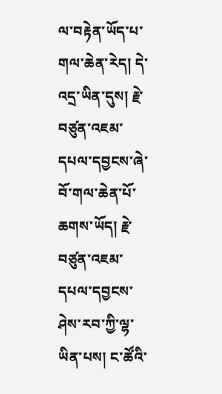ལ་བརྟེན་ཡོད་པ་གལ་ཆེན་རེད། དེ་འདྲ་ཡིན་དུས། རྗེ་བཙུན་འཇམ་དཔལ་དབྱངས་ཞེ་བོ་གལ་ཆེན་པོ་ཆགས་ཡོད། རྗེ་བཙུན་འཇམ་དཔལ་དབྱངས་ཤེས་རབ་ཀྱི་ལྷ་ཡིན་པས། ང་ཚོའི་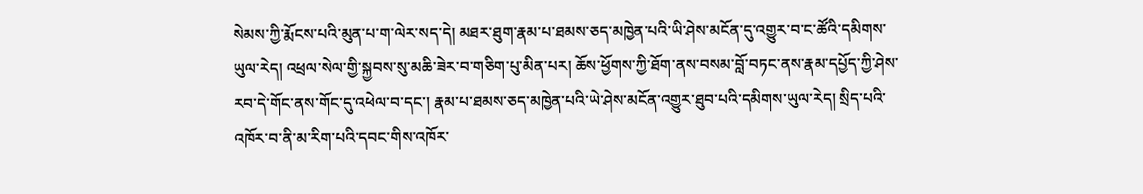སེམས་ཀྱི་རྨོངས་པའི་མུན་པ་ག་ལེར་སད་དེ། མཐར་ཐུག་རྣམ་པ་ཐམས་ཅད་མཁྱེན་པའི་ཡི་ཤེས་མངོན་དུ་འགྱུར་བ་ང་ཚོའི་དམིགས་ཡུལ་རེད། འཕྲལ་སེལ་གྱི་སྐྱབས་སུ་མཆི་ཟེར་བ་གཅིག་པུ་མིན་པར། ཆོས་ཕྱོགས་ཀྱི་ཐོག་ནས་བསམ་བློ་བཏང་ནས་རྣམ་དཔྱོད་ཀྱི་ཤེས་རབ་དེ་གོང་ནས་གོང་དུ་འཕེལ་བ་དང་། རྣམ་པ་ཐམས་ཅད་མཁྱེན་པའི་ཡེ་ཤེས་མངོན་འགྱུར་ཐུབ་པའི་དམིགས་ཡུལ་རེད། སྲིད་པའི་འཁོར་བ་ནི་མ་རིག་པའི་དབང་གིས་འཁོར་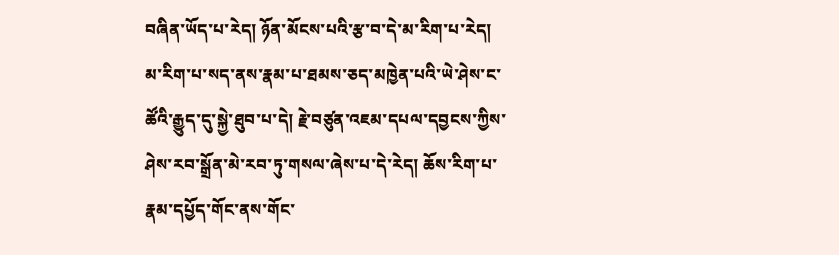བཞིན་ཡོད་པ་རེད། ཉོན་མོངས་པའི་རྩ་བ་དེ་མ་རིག་པ་རེད། མ་རིག་པ་སད་ནས་རྣམ་པ་ཐམས་ཅད་མཁྱེན་པའི་ཡེ་ཤེས་ང་ཚོའི་རྒྱུད་དུ་སྐྱེ་ཐུབ་པ་དེ། རྗེ་བཙུན་འཇམ་དཔལ་དབྱངས་ཀྱིས་ཤེས་རབ་སྒྲོན་མེ་རབ་ཏུ་གསལ་ཞེས་པ་དེ་རེད། ཆོས་རིག་པ་རྣམ་དཔྱོད་གོང་ནས་གོང་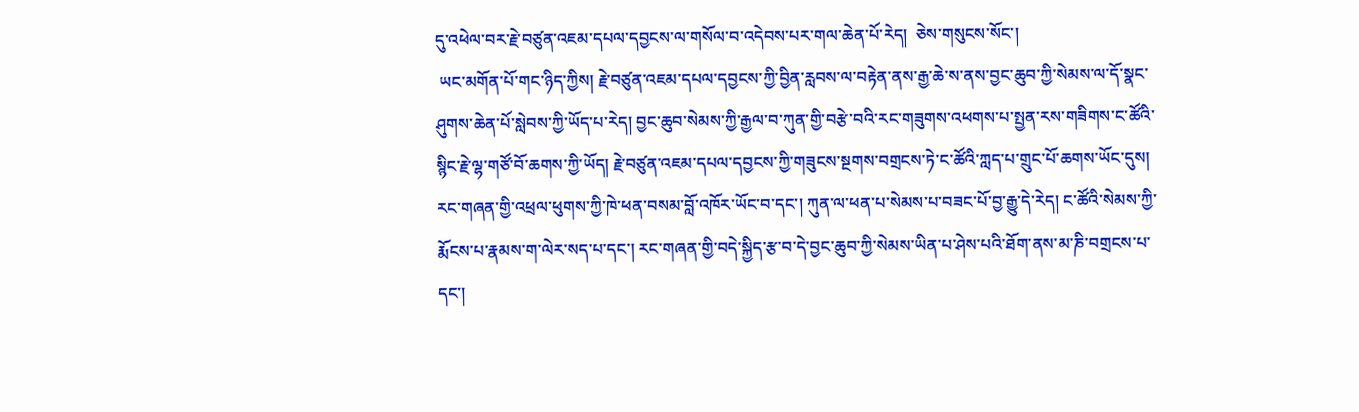དུ་འཕེལ་བར་རྗེ་བཙུན་འཇམ་དཔལ་དབྱངས་ལ་གསོལ་བ་འདེབས་པར་གལ་ཆེན་པོ་རེད།  ཅེས་གསུངས་སོང་།
 ཡང་མགོན་པོ་གང་ཉིད་ཀྱིས། རྗེ་བཙུན་འཇམ་དཔལ་དབྱངས་ཀྱི་བྱིན་རླབས་ལ་བརྟེན་ནས་རྒྱ་ཆེ་ས་ནས་བྱང་ཆུབ་ཀྱི་སེམས་ལ་དོ་སྣང་ཤུགས་ཆེན་པོ་སླེབས་ཀྱི་ཡོད་པ་རེད། བྱང་ཆུབ་སེམས་ཀྱི་རྒྱལ་བ་ཀུན་གྱི་བརྩེ་བའི་རང་གཟུགས་འཕགས་པ་སྤྱན་རས་གཟིགས་ང་ཚོའི་སྙིང་རྗེ་ལྷ་གཙོ་བོ་ཆགས་ཀྱི་ཡོད། རྗེ་བཙུན་འཇམ་དཔལ་དབྱངས་ཀྱི་གཟུངས་སྔགས་བགྲངས་ཏེ་ང་ཚོའི་ཀླད་པ་གྲུང་པོ་ཆགས་ཡོང་དུས། རང་གཞན་གྱི་འཕྲལ་ཕུགས་ཀྱི་ཁེ་ཕན་བསམ་བློ་འཁོར་ཡོང་བ་དང་། ཀུན་ལ་ཕན་པ་སེམས་པ་བཟང་པོ་བྱ་རྒྱུ་དེ་རེད། ང་ཚོའི་སེམས་ཀྱི་རྨོངས་པ་རྣམས་ག་ལེར་སད་པ་དང་། རང་གཞན་གྱི་བདེ་སྐྱིད་རྩ་བ་དེ་བྱང་ཆུབ་ཀྱི་སེམས་ཡིན་པ་ཤེས་པའི་ཐོག་ནས་མ་ཎི་བགྲངས་པ་དང་།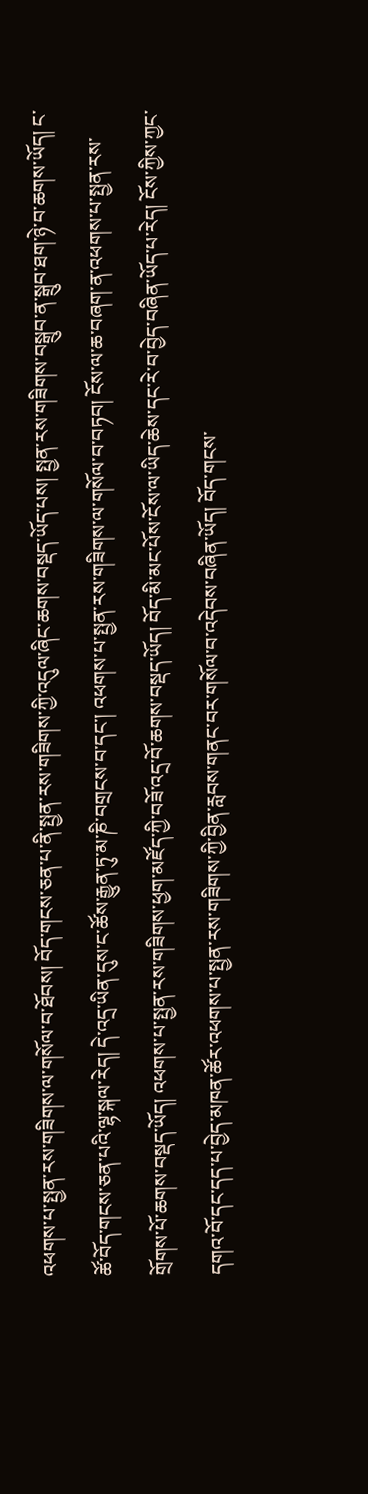འཕགས་པ་སྤྱན་རས་གཟིགས་ལ་གསོལ་བ་ཐོབས། བོད་གངས་ཅན་པ་ནི་སྤྱན་རས་གཟིགས་ཀྱི་འདུལ་ཞིང་ཆགས་བསྡད་ཡོད་པས། སྤྱན་རས་གཟིགས་བསྒྲུབ་ན་སྒྲུབ་ཐག་ཉེ་བ་ཆགས་ཡོད། ང་ཚོ་བོད་གངས་ཅན་པའི་ལྷ་སྐལ་རེད། དེ་འདྲ་ཡིན་དུས་ང་ཚོས་རྒྱུན་ཏུ་མ་ཎི་བགྲངས་བ་དང་། འཕགས་པ་སྤྱན་རས་གཟིགས་ལ་གསོལ་བ་བཏབ། ངོས་ལ་ཆ་བཞག་ན་འཕགས་པ་སྤྱན་རས་གྲོགས་པོ་ཆགས་བསྡད་ཡོད། འཕགས་པ་སྤྱན་རས་གཟིགས་ཕྱག་མཛོད་ཀྱི་བཟོ་འདྲ་བོ་ཆགས་བསྡད་ཡོད། བོད་མི་མང་པོས་ངོས་ལ་ཡིད་ཆེས་དང་རེ་བ་བྱེད་བཞིན་ཡོད་པ་རེད། ངོས་ཀྱིས་ཀྱང་དགའ་བོ་དང་དད་པ་བྱེད་མཁན་ཚོར་འཕགས་པ་སྤྱན་རས་གཟིགས་ཀྱི་བྱིན་རླབས་གནང་བར་གསོལ་བ་འདེབས་བཞིན་ཡོད། བོད་གངས་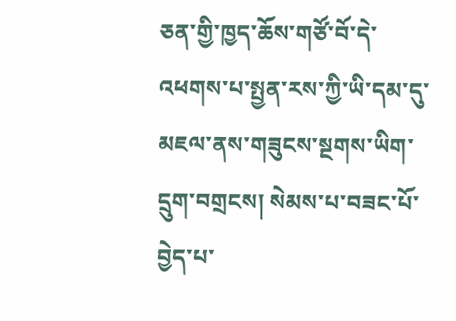ཅན་གྱི་ཁྱད་ཆོས་གཙོ་བོ་དེ་འཕགས་པ་སྤྱན་རས་ཀྱི་ཡི་དམ་དུ་མཇལ་ནས་གཟུངས་སྔགས་ཡིག་དྲུག་བགྲངས། སེམས་པ་བཟང་པོ་བྱེད་པ་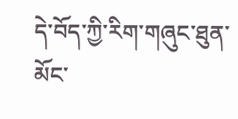དེ་བོད་ཀྱི་རིག་གཞུང་ཐུན་མོང་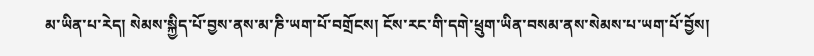མ་ཡིན་པ་རེད། སེམས་སྐྱིད་པོ་བྱས་ནས་མ་ཎི་ཡག་པོ་བགྲོངས། ངོས་རང་གི་དགེ་ཕྲུག་ཡིན་བསམ་ནས་སེམས་པ་ཡག་པོ་བྱོས།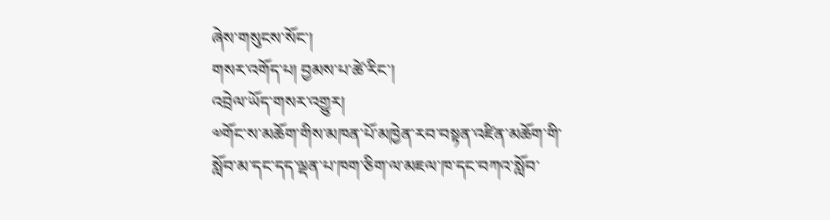ཞེས་གསུངས་སོང་།
གསར་འགོད་པ། བྱམས་པ་ཚེ་རིང་།
འབྲེལ་ཡོད་གསར་འགྱུར།
༧གོང་ས་མཆོག་གིས་མཁན་པོ་མཁྱེན་རབ་བསྟན་འཛིན་མཆོག་གི་སློབ་མ་དང་དད་ལྡན་པ་ཁག་ཅིག་ལ་མཇལ་ཁ་དང་བཀའ་སློབ་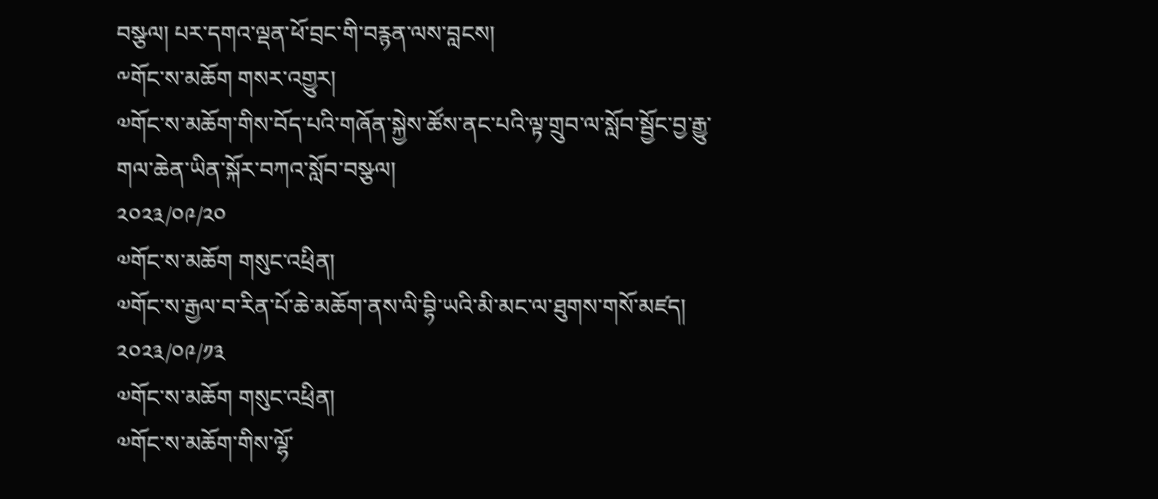བསྩལ། པར་དགའ་ལྡན་ཕོ་བྲང་གི་བརྙན་ལས་བླངས།
༸གོང་ས་མཆོག གསར་འགྱུར།
༧གོང་ས་མཆོག་གིས་བོད་པའི་གཞོན་སྐྱེས་ཚོས་ནང་པའི་ལྟ་གྲུབ་ལ་སློབ་སྦྱོང་བྱ་རྒྱུ་གལ་ཆེན་ཡིན་སྐོར་བཀའ་སློབ་བསྩལ།
༢༠༢༣/༠༩/༢༠
༧གོང་ས་མཆོག གསུང་འཕྲིན།
༧གོང་ས་རྒྱལ་བ་རིན་པོ་ཆེ་མཆོག་ནས་ལི་བྷི་ཡའི་མི་མང་ལ་ཐུགས་གསོ་མཛད།
༢༠༢༣/༠༩/༡༣
༧གོང་ས་མཆོག གསུང་འཕྲིན།
༧གོང་ས་མཆོག་གིས་ལྷོ་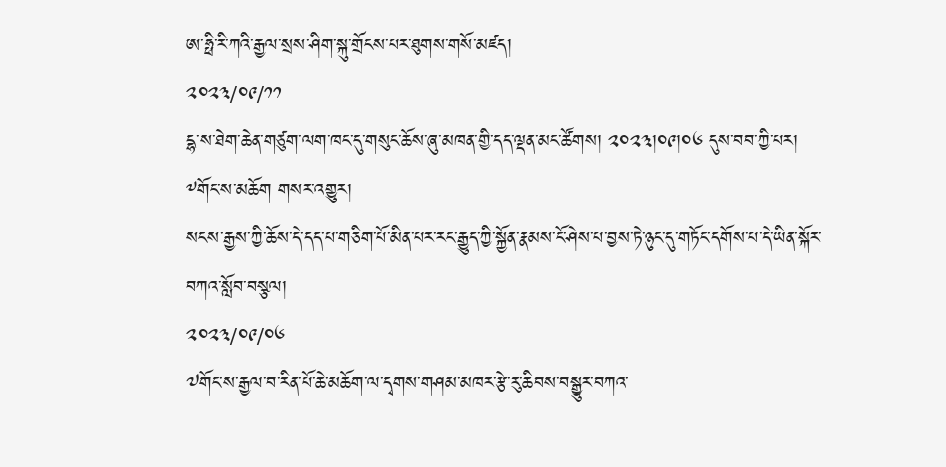ཨ་ཧྥི་རི་ཀའི་རྒྱལ་སྲས་ཤིག་སྐུ་གྲོངས་པར་ཐུགས་གསོ་མཛད།
༢༠༢༣/༠༩/༡༡
དྷ་ས་ཐེག་ཆེན་གཙུག་ལག་ཁང་དུ་གསུང་ཆོས་ཞུ་མཁན་གྱི་དད་ལྡན་མང་ཚོགས། ༢༠༢༣།༠༩།༠༦ དུས་བབ་ཀྱི་པར།
༸གོང་ས་མཆོག གསར་འགྱུར།
སངས་རྒྱས་ཀྱི་ཆོས་དེ་དད་པ་གཅིག་པོ་མིན་པར་རང་རྒྱུད་ཀྱི་སྐྱོན་རྣམས་ངོ་ཤེས་པ་བྱས་ཏེ་ཉུང་དུ་གཏོང་དགོས་པ་དེ་ཡིན་སྐོར་བཀའ་སློབ་བསྩལ།
༢༠༢༣/༠༩/༠༦
༧གོང་ས་རྒྱལ་བ་རིན་པོ་ཆེ་མཆོག་ལ་དྭགས་གཤམ་མཁར་རྩེ་རུ་ཆིབས་བསྒྱུར་བཀའ་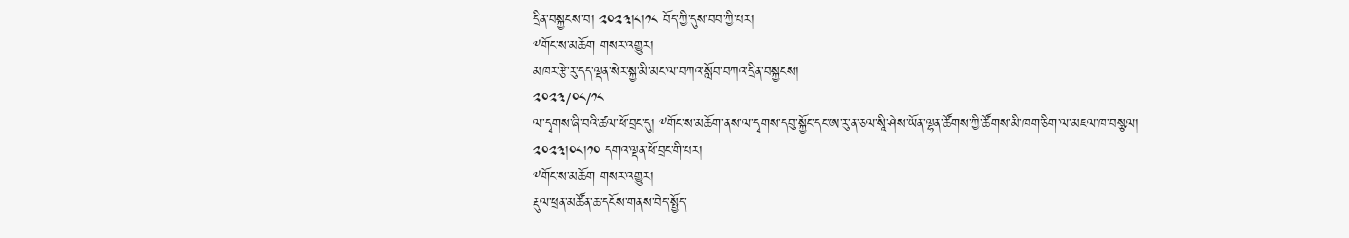དྲིན་བསྐྱངས་བ། ༢༠༢༣།༨།༡༨ བོད་ཀྱི་དུས་བབ་ཀྱི་པར།
༸གོང་ས་མཆོག གསར་འགྱུར།
མཁར་རྩེ་རུ་དད་ལྡན་སེར་སྐྱ་མི་མང་ལ་བཀའ་སློབ་བཀའ་དྲིན་བསྐྱངས།
༢༠༢༣/༠༨/༡༨
ལ་དྭགས་ཞི་བའི་ཚལ་ཕོ་བྲང་དུ། ༸གོང་ས་མཆོག་ནས་ལ་དྭགས་དབུ་སྐྱོང་དང་ཨ་རུ་ན་ཅལ་སཱི་ཤེས་ཡོན་ལྷན་ཚོགས་ཀྱི་ཚོགས་མི་ཁག་ཅིག་ལ་མཇལ་ཁ་བསྩལ། ༢༠༢༣།༠༨།༡༠ དགའ་ལྡན་ཕོ་བྲང་གི་པར།
༸གོང་ས་མཆོག གསར་འགྱུར།
རྡུལ་ཕྲན་མཚོན་ཆ་དངོས་གནས་བེད་སྤྱོད་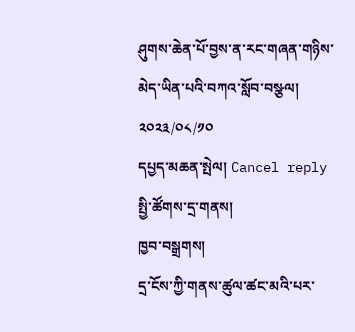ཤུགས་ཆེན་པོ་བྱས་ན་རང་གཞན་གཉིས་མེད་ཡིན་པའི་བཀའ་སློབ་བསྩལ།
༢༠༢༣/༠༨/༡༠
དཔྱད་མཆན་སྤེལ། Cancel reply
སྤྱི་ཚོགས་དྲ་གནས།
ཁྱབ་བསྒྲགས།
དྲ་ངོས་ཀྱི་གནས་ཚུལ་ཚང་མའི་པར་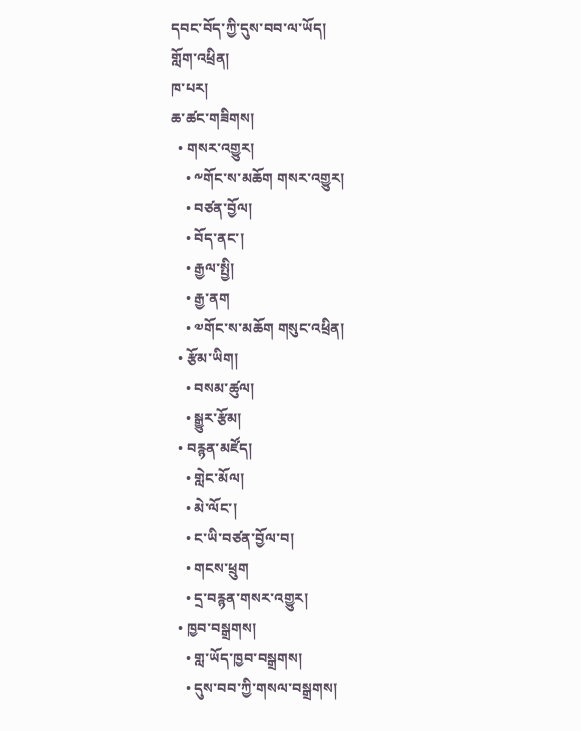དབང་བོད་ཀྱི་དུས་བབ་ལ་ཡོད།
གློག་འཕྲིན།
ཁ་པར།
ཆ་ཚང་གཟིགས།
  • གསར་འགྱུར།
    • ༸གོང་ས་མཆོག གསར་འགྱུར།
    • བཙན་བྱོལ།
    • བོད་ནང་།
    • རྒྱལ་སྤྱི།
    • རྒྱ་ནག
    • ༧གོང་ས་མཆོག གསུང་འཕྲིན།
  • རྩོམ་ཡིག།
    • བསམ་ཚུལ།
    • སྒྱུར་རྩོམ།
  • བརྙན་མཛོད།
    • གླེང་མོལ།
    • མེ་ལོང་།
    • ང་ཡི་བཙན་བྱོལ་བ།
    • གངས་ཕྲུག
    • དྲ་བརྙན་གསར་འགྱུར།
  • ཁྱབ་བསྒྲགས།
    • གླ་ཡོད་ཁྱབ་བསྒྲགས།
    • དུས་བབ་ཀྱི་གསལ་བསྒྲགས།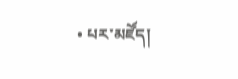• པར་མཛོད།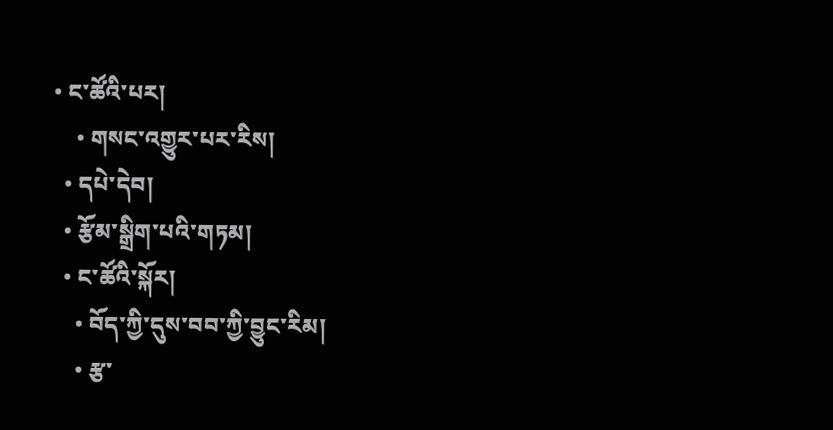• ང་ཚོའི་པར།
    • གསང་འགྱུར་པར་རིས།
  • དཔེ་དེབ།
  • རྩོམ་སྒྲིག་པའི་གཏམ།
  • ང་ཚོའི་སྐོར།
    • བོད་ཀྱི་དུས་བབ་ཀྱི་བྱུང་རིམ།
    • རྩ་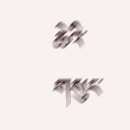ཆེའི་གསུང་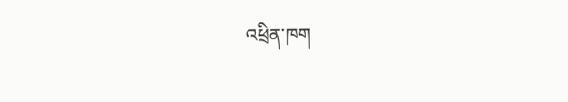འཕྲིན་ཁག